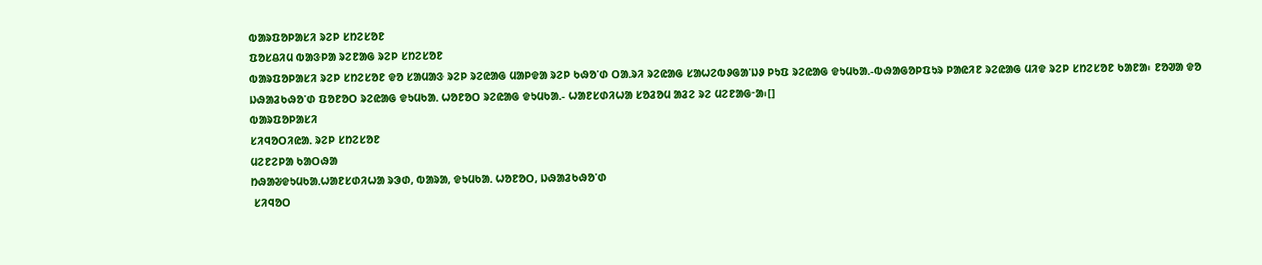ᱵᱟᱨᱯᱚᱞᱟᱥᱤ ᱨᱮᱞ ᱥᱴᱮᱥᱚᱱ
ᱯᱚᱥᱪᱤᱢ ᱵᱟᱝᱞᱟ ᱨᱮᱱᱟᱜ ᱨᱮᱞ ᱥᱴᱮᱥᱚᱱ
ᱵᱟᱨᱯᱚᱞᱟᱥᱤ ᱨᱮᱞ ᱥᱴᱮᱥᱚᱱ ᱫᱚ ᱥᱟᱢᱟᱝ ᱨᱮᱞ ᱨᱮᱭᱟᱜ ᱢᱟᱞᱫᱟ ᱨᱮᱞ ᱠᱷᱚᱸᱰ ᱛᱟᱹᱨᱤ ᱨᱮᱭᱟᱜ ᱥᱟᱦᱮᱵᱽᱜᱟᱸᱡᱽ ᱞᱩᱯ ᱨᱮᱭᱟᱜ ᱫᱩᱢᱠᱟᱹ-ᱵᱷᱟᱜᱚᱞᱯᱩᱨ ᱞᱟᱭᱤᱱ ᱨᱮᱭᱟᱜ ᱢᱤᱫ ᱨᱮᱞ ᱥᱴᱮᱥᱚᱱ ᱠᱟᱱᱟ᱾ ᱱᱚᱣᱟ ᱫᱚ ᱡᱷᱟᱲᱠᱷᱚᱸᱰ ᱯᱚᱱᱚᱛ ᱨᱮᱭᱟᱜ ᱫᱩᱢᱠᱟᱹ ᱦᱚᱱᱚᱛ ᱨᱮᱭᱟᱜ ᱫᱩᱢᱠᱟᱹ- ᱦᱟᱱᱥᱰᱤᱦᱟ ᱥᱚᱲᱚᱢ ᱟᱲᱮ ᱨᱮ ᱢᱮᱱᱟᱜᱼᱟ᱾[]
ᱵᱟᱨᱯᱚᱞᱟᱥᱤ
ᱥᱤᱧᱚᱛᱤᱭᱟᱹ ᱨᱮᱞ ᱥᱴᱮᱥᱚᱱ
ᱢᱮᱱᱮᱞᱟ ᱠᱟᱛᱷᱟ
ᱴᱷᱟᱶᱫᱩᱢᱠᱟᱹᱦᱟᱱᱥᱰᱤᱦᱟ ᱨᱳᱰ, ᱵᱟᱨᱟ, ᱫᱩᱢᱠᱟᱹ ᱦᱚᱱᱚᱛ, ᱡᱷᱟᱲᱠᱷᱚᱸᱰ
 ᱥᱤᱧᱚᱛ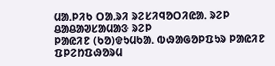ᱢᱟᱹᱞᱤᱠ ᱛᱟᱹᱨᱤ ᱨᱮᱥᱤᱧᱚᱛᱤᱭᱟᱹ ᱨᱮᱞ
ᱪᱟᱪᱟᱣᱥᱟᱢᱟᱝ ᱨᱮᱞ
ᱞᱟᱭᱤᱱ (ᱠᱚ)ᱫᱩᱢᱠᱟᱹ ᱵᱷᱟᱜᱚᱞᱯᱩᱨ ᱞᱟᱭᱤᱱ
ᱯᱞᱮᱴᱯᱷᱚᱨᱢ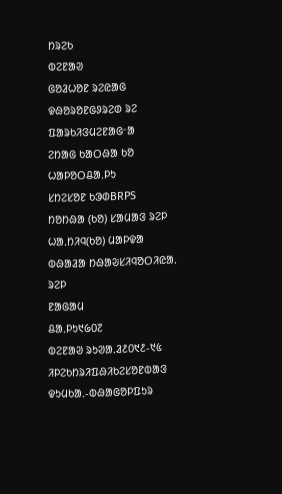ᱴᱨᱮᱠ
ᱵᱮᱱᱟᱣ
ᱜᱚᱲᱦᱚᱱ ᱨᱮᱭᱟᱜ ᱫᱷᱚᱨᱚᱱᱜᱽᱨᱮᱰ ᱨᱮ
ᱯᱟᱨᱠᱤᱝᱢᱮᱱᱟᱜᱼᱟ
ᱮᱴᱟᱜ ᱠᱟᱛᱷᱟ ᱠᱚ
ᱦᱟᱞᱚᱛᱪᱟᱹᱞᱩ
ᱥᱴᱮᱥᱚᱱ ᱠᱳᱰBRPS
ᱴᱚᱴᱷᱟ (ᱠᱚ) ᱥᱟᱢᱟᱝ ᱨᱮᱞ
ᱦᱟᱹᱴᱤᱧ(ᱠᱚ) ᱢᱟᱞᱫᱟ
ᱵᱷᱟᱲᱟ ᱴᱷᱟᱶᱥᱤᱧᱚᱛᱤᱭᱟᱹ ᱨᱮᱞ
ᱱᱟᱜᱟᱢ
ᱪᱟᱹᱞᱩ᱑᱙᱐᱗
ᱵᱮᱱᱟᱣ ᱨᱩᱣᱟᱹᱲ᱒᱐᱑᱒-᱑᱕
ᱤᱞᱮᱠᱴᱨᱤᱯᱷᱤᱠᱮᱥᱚᱱᱵᱟᱝ
ᱫᱩᱢᱠᱟᱹ-ᱵᱷᱟᱜᱚᱞᱯᱩᱨ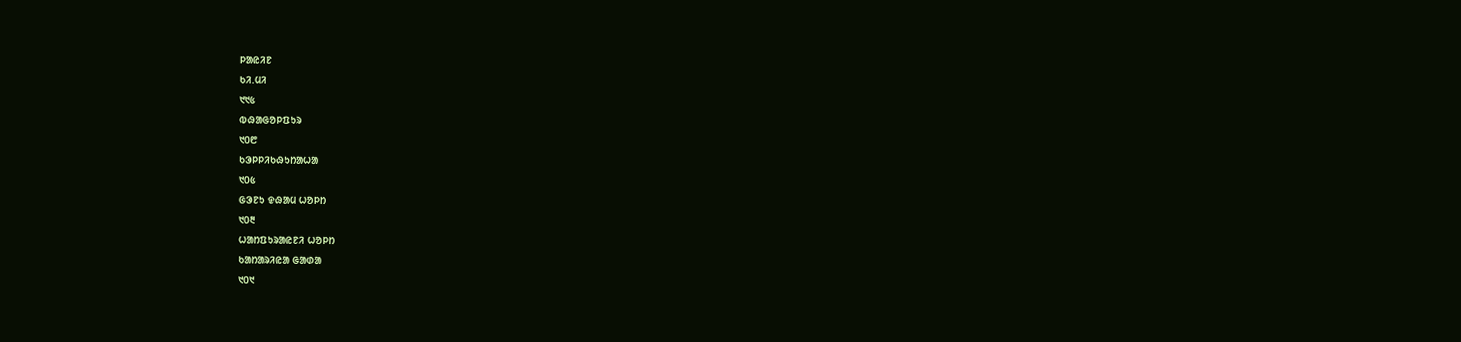ᱞᱟᱭᱤᱱ
ᱠᱤ.ᱢᱤ
᱑᱑᱕
ᱵᱷᱟᱜᱚᱞᱯᱩᱨ
᱑᱐᱘
ᱠᱳᱞᱞᱤᱠᱷᱩᱴᱟᱦᱟ
᱑᱐᱕
ᱜᱳᱱᱩ ᱫᱷᱟᱢ ᱦᱚᱞᱴ
᱑᱐᱓
ᱦᱟᱴᱯᱩᱨᱟᱭᱱᱤ ᱦᱚᱞᱴ
ᱠᱟᱴᱟᱨᱤᱭᱟ ᱜᱟᱰᱟ
᱑᱐᱑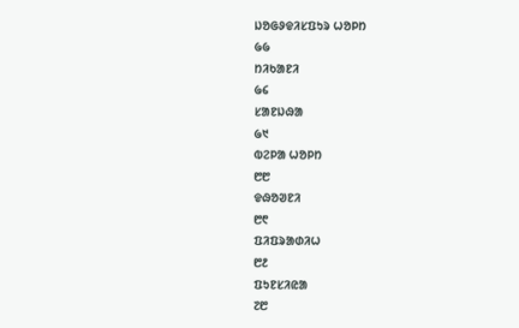ᱡᱚᱜᱽᱫᱤᱥᱯᱩᱨ ᱦᱚᱞᱴ
᱙᱙
ᱴᱤᱠᱟᱱᱤ
᱙᱔
ᱥᱟᱱᱡᱷᱟ
᱙᱑
ᱵᱮᱞᱟ ᱦᱚᱞᱴ
᱘᱘
ᱫᱷᱚᱣᱱᱤ
᱘᱖
ᱯᱤᱯᱨᱟᱰᱤᱦ
᱘᱒
ᱯᱩᱱᱥᱤᱭᱟ
᱗᱘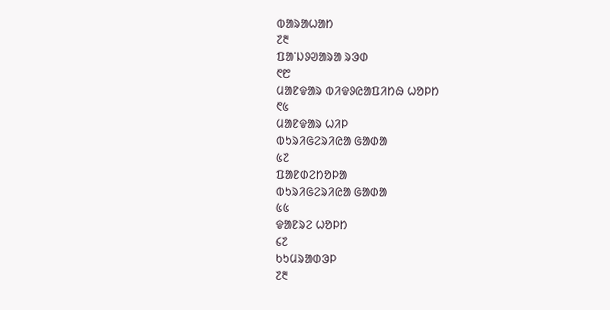ᱵᱟᱨᱟᱦᱟᱴ
᱗᱓
ᱯᱟᱸᱡᱽᱣᱟᱨᱟ ᱨᱳᱰ
᱖᱘
ᱢᱟᱱᱫᱟᱨ ᱵᱤᱫᱽᱭᱟᱯᱤᱴᱷ ᱦᱚᱞᱴ
᱖᱕
ᱢᱟᱱᱫᱟᱨ ᱦᱤᱞ
ᱵᱩᱨᱤᱜᱮᱨᱤᱭᱟ ᱜᱟᱰᱟ
᱕᱗
ᱯᱟᱱᱰᱮᱴᱚᱞᱟ
ᱵᱩᱨᱤᱜᱮᱨᱤᱭᱟ ᱜᱟᱰᱟ
᱕᱕
ᱫᱟᱱᱨᱮ ᱦᱚᱞᱴ
᱔᱗
ᱠᱩᱢᱨᱟᱰᱳᱞ
᱗᱓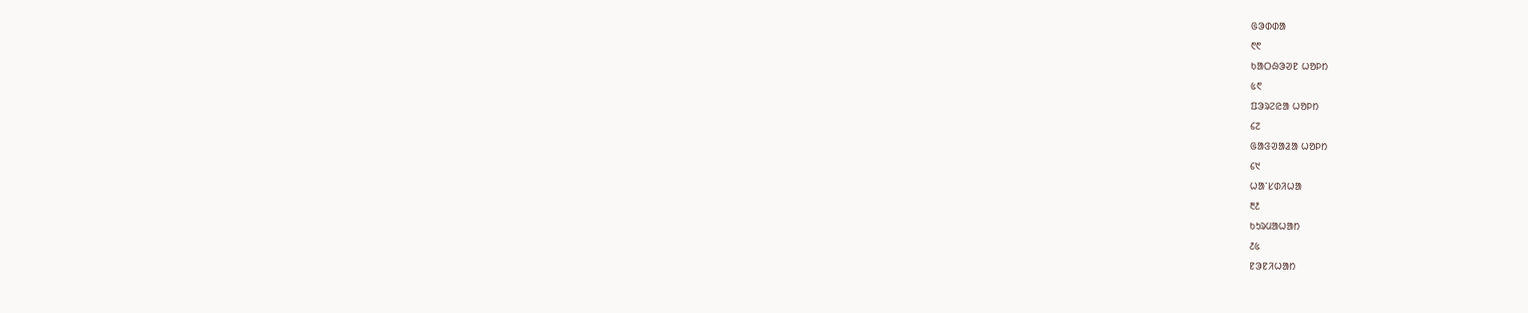ᱜᱳᱰᱰᱟ
᱖᱖
ᱠᱟᱛᱷᱳᱣᱱ ᱦᱚᱞᱴ
᱕᱖
ᱯᱳᱨᱮᱭᱟ ᱦᱚᱞᱴ
᱔᱗
ᱜᱟᱝᱣᱟᱲᱟ ᱦᱚᱞᱴ
᱔᱑
ᱦᱟᱸᱥᱰᱤᱦᱟ
᱓᱒
ᱠᱩᱨᱢᱟᱦᱟᱴ
᱒᱕
ᱱᱳᱱᱤᱦᱟᱴ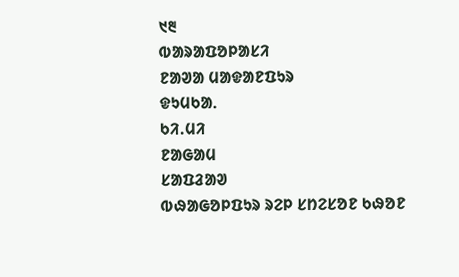᱑᱓
ᱵᱟᱨᱟᱯᱚᱞᱟᱥᱤ
ᱱᱟᱣᱟ ᱢᱟᱫᱟᱱᱯᱩᱨ
ᱫᱩᱢᱠᱟᱹ
ᱠᱤ.ᱢᱤ
ᱱᱟᱜᱟᱢ
ᱥᱟᱯᱲᱟᱣ
ᱵᱷᱟᱜᱚᱞᱯᱩᱨ ᱨᱮᱞ ᱥᱴᱮᱥᱚᱱ ᱠᱷᱚᱱ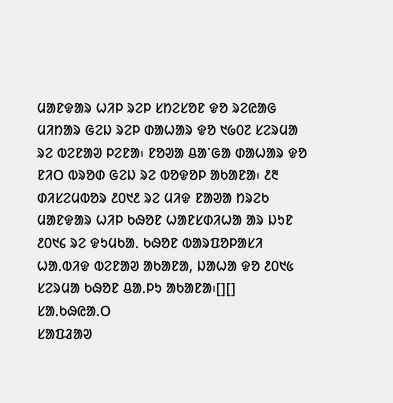ᱢᱟᱱᱫᱟᱨ ᱦᱤᱞ ᱨᱮᱞ ᱥᱴᱮᱥᱚᱱ ᱫᱚ ᱨᱮᱭᱟᱜ ᱢᱤᱴᱟᱨ ᱜᱮᱡ ᱨᱮᱞ ᱰᱟᱦᱟᱨ ᱫᱚ ᱑᱙᱐᱗ ᱥᱮᱨᱢᱟ ᱨᱮ ᱵᱮᱱᱟᱣ ᱞᱮᱱᱟ᱾ ᱱᱚᱣᱟ ᱪᱟᱸᱜᱟ ᱰᱟᱦᱟᱨ ᱫᱚ ᱱᱤᱛ ᱵᱨᱚᱰ ᱜᱮᱡ ᱨᱮ ᱵᱚᱫᱚᱞ ᱟᱠᱟᱱᱟ᱾ ᱒᱓ ᱰᱤᱥᱮᱢᱵᱚᱨ ᱒᱐᱑᱒ ᱨᱮ ᱢᱤᱫ ᱱᱟᱣᱟ ᱴᱨᱮᱠ ᱢᱟᱱᱫᱟᱨ ᱦᱤᱞ ᱠᱷᱚᱱ ᱦᱟᱱᱥᱰᱤᱦᱟ ᱟᱨ ᱡᱩᱱ ᱒᱐᱑᱔ ᱨᱮ ᱫᱩᱢᱠᱟᱹ ᱠᱷᱚᱱ ᱵᱟᱨᱯᱚᱞᱟᱥᱤ ᱦᱟᱹᱵᱤᱫ ᱵᱮᱱᱟᱣ ᱟᱠᱟᱱᱟ, ᱡᱟᱦᱟ ᱫᱚ ᱒᱐᱑᱕ ᱥᱮᱨᱢᱟ ᱠᱷᱚᱱ ᱪᱟᱹᱞᱩ ᱟᱠᱟᱱᱟ᱾[][]
ᱥᱟᱹᱠᱷᱭᱟᱹᱛ
ᱥᱟᱯᱲᱟᱣ